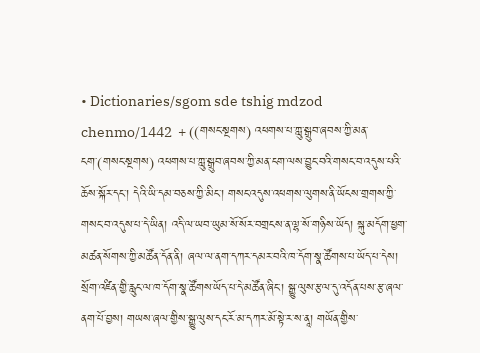• Dictionaries/sgom sde tshig mdzod chenmo/1442  + ((གསང་སྔགས) འཕགས་པ་ཀླུ་སྒྲུབ་ཞབས་ཀྱི་མན་ངག་(གསང་སྔགས) འཕགས་པ་ཀླུ་སྒྲུབ་ཞབས་ཀྱི་མན་ངག་ལས་བྱུང་བའི་གསང་བ་འདུས་པའི་ཆོས་སྐོར་དང་། དེའི་ཡི་དམ་བཅས་ཀྱི་མིང་། གསང་འདུས་འཕགས་ལུགས་ནི་ཡོངས་གྲགས་ཀྱི་གསང་བ་འདུས་པ་དེ་ཡིན། འདི་ལ་ཡབ་ཡུམ་སོ་སོར་བགྲངས་ན་ལྷ་སོ་གཉིས་ཡོད། སྐུ་མདོག་ཕྱག་མཚན་སོགས་ཀྱི་མཚོན་དོན་ནི། ཞལ་ལ་ནག་དཀར་དམར་བའི་ཁ་དོག་སྣ་ཚོགས་པ་ཡོད་པ་དེས། སྲོག་འཛིན་གྱི་རླུང་ལ་ཁ་དོག་སྣ་ཚོགས་ཡོད་པ་དེ་མཚོན་ཞིང་། སྒྱུ་ལུས་རྩལ་དུ་འདོན་པས་རྩ་ཞལ་ནག་པོ་བྱས། གཡས་ཞལ་གྱིས་སྒྱུ་ལུས་དང་རོ་མ་དཀར་མོ་སྟེ་ར་ས་ནཱ། གཡོན་གྱིས་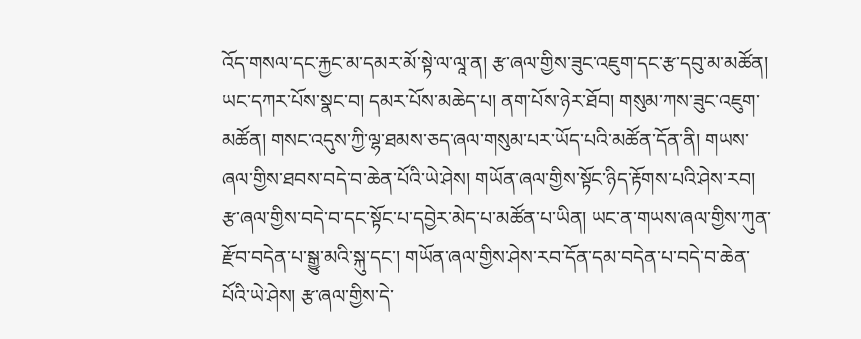འོད་གསལ་དང་རྐྱང་མ་དམར་མོ་སྟེ་ལ་ལཱ་ན། རྩ་ཞལ་གྱིས་ཟུང་འཇུག་དང་རྩ་དབུ་མ་མཚོན། ཡང་དཀར་པོས་སྣང་བ། དམར་པོས་མཆེད་པ། ནག་པོས་ཉེར་ཐོབ། གསུམ་ཀས་ཟུང་འཇུག་མཚོན། གསང་འདུས་ཀྱི་ལྷ་ཐམས་ཅད་ཞལ་གསུམ་པར་ཡོད་པའི་མཚོན་དོན་ནི། གཡས་ཞལ་གྱིས་ཐབས་བདེ་བ་ཆེན་པོའི་ཡེ་ཤེས། གཡོན་ཞལ་གྱིས་སྟོང་ཉིད་རྟོགས་པའི་ཤེས་རབ། རྩ་ཞལ་གྱིས་བདེ་བ་དང་སྟོང་པ་དབྱེར་མེད་པ་མཚོན་པ་ཡིན། ཡང་ན་གཡས་ཞལ་གྱིས་ཀུན་རྫོབ་བདེན་པ་སྒྱུ་མའི་སྐུ་དང་། གཡོན་ཞལ་གྱིས་ཤེས་རབ་དོན་དམ་བདེན་པ་བདེ་བ་ཆེན་པོའི་ཡེ་ཤེས། རྩ་ཞལ་གྱིས་དེ་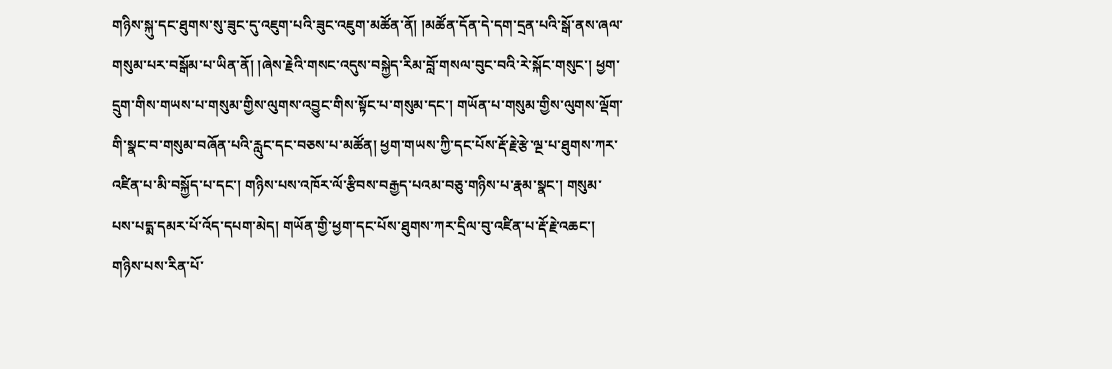གཉིས་སྐུ་དང་ཐུགས་སུ་ཟུང་དུ་འཇུག་པའི་ཟུང་འཇུག་མཚོན་ནོ། །མཚོན་དོན་དེ་དག་དྲན་པའི་སྒོ་ནས་ཞལ་གསུམ་པར་བསྒོམ་པ་ཡིན་ནོ། །ཞེས་རྗེའི་གསང་འདུས་བསྐྱེད་རིམ་བློ་གསལ་བུང་བའི་རེ་སྐོང་གསུང་། ཕྱག་དྲུག་གིས་གཡས་པ་གསུམ་གྱིས་ལུགས་འབྱུང་གིས་སྟོང་པ་གསུམ་དང་། གཡོན་པ་གསུམ་གྱིས་ལུགས་ལྡོག་གི་སྣང་བ་གསུམ་བཞོན་པའི་རླུང་དང་བཅས་པ་མཚོན། ཕྱག་གཡས་ཀྱི་དང་པོས་རྡོ་རྗེ་རྩེ་ལྔ་པ་ཐུགས་ཀར་འཛིན་པ་མི་བསྐྱོད་པ་དང་། གཉིས་པས་འཁོར་ལོ་རྩིབས་བརྒྱད་པའམ་བཅུ་གཉིས་པ་རྣམ་སྣང་། གསུམ་པས་པདྨ་དམར་པོ་འོད་དཔག་མེད། གཡོན་གྱི་ཕྱག་དང་པོས་ཐུགས་ཀར་དྲིལ་བུ་འཛིན་པ་རྡོ་རྗེ་འཆང་། གཉིས་པས་རིན་པོ་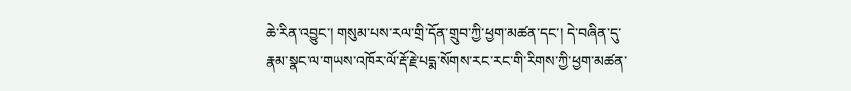ཆེ་རིན་འབྱུང་། གསུམ་པས་རལ་གྲི་དོན་གྲུབ་ཀྱི་ཕྱག་མཚན་དང་། དེ་བཞིན་དུ་རྣམ་སྣང་ལ་གཡས་འཁོར་ལོ་རྡོ་རྗེ་པདྨ་སོགས་རང་རང་གི་རིགས་ཀྱི་ཕྱག་མཚན་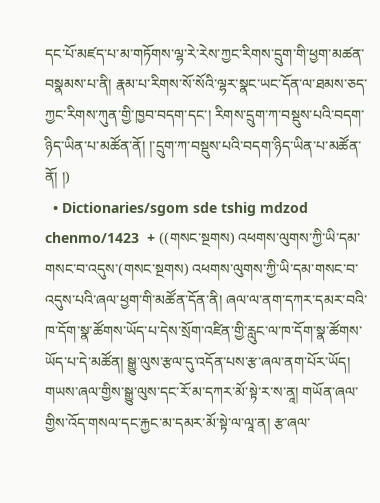དང་པོ་མཛད་པ་མ་གཏོགས་ལྷ་རེ་རེས་ཀྱང་རིགས་དྲུག་གི་ཕྱག་མཚན་བསྣམས་པ་ནི། རྣམ་པ་རིགས་སོ་སོའི་ལྷར་སྣང་ཡང་དོན་ལ་ཐམས་ཅད་ཀྱང་རིགས་ཀུན་གྱི་ཁྱབ་བདག་དང་། རིགས་དྲུག་ཀ་བསྡུས་པའི་བདག་ཉིད་ཡིན་པ་མཚོན་ནོ། །་དྲུག་ཀ་བསྡུས་པའི་བདག་ཉིད་ཡིན་པ་མཚོན་ནོ། །)
  • Dictionaries/sgom sde tshig mdzod chenmo/1423  + ((གསང་སྔགས) འཕགས་ལུགས་ཀྱི་ཡི་དམ་གསང་བ་འདུས་(གསང་སྔགས) འཕགས་ལུགས་ཀྱི་ཡི་དམ་གསང་བ་འདུས་པའི་ཞལ་ཕྱག་གི་མཚོན་དོན་ནི། ཞལ་ལ་ནག་དཀར་དམར་བའི་ཁ་དོག་སྣ་ཚོགས་ཡོད་པ་དེས་སྲོག་འཛིན་གྱི་རླུང་ལ་ཁ་དོག་སྣ་ཚོགས་ཡོད་པ་དེ་མཚོན། སྒྱུ་ལུས་རྩལ་དུ་འདོན་པས་རྩ་ཞལ་ནག་པོར་ཡོད། གཡས་ཞལ་གྱིས་སྒྱུ་ལུས་དང་རོ་མ་དཀར་མོ་སྟེ་ར་ས་ནཱ། གཡོན་ཞལ་གྱིས་འོད་གསལ་དང་རྐྱང་མ་དམར་མོ་སྟེ་ལ་ལཱ་ན། རྩ་ཞལ་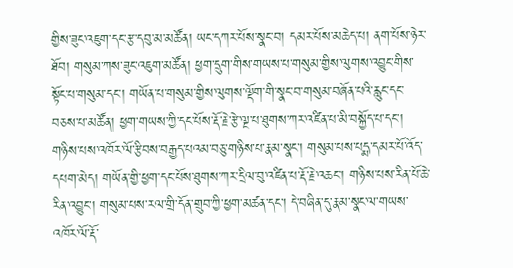གྱིས་ཟུང་འཇུག་དང་རྩ་དབུ་མ་མཚོན། ཡང་དཀར་པོས་སྣང་བ། དམར་པོས་མཆེད་པ། ནག་པོས་ཉེར་ཐོབ། གསུམ་ཀས་ཟུང་འཇུག་མཚོན། ཕྱག་དྲུག་གིས་གཡས་པ་གསུམ་གྱིས་ལུགས་འབྱུང་གིས་སྟོང་པ་གསུམ་དང་། གཡོན་པ་གསུམ་གྱིས་ལུགས་ལྡོག་གི་སྣང་བ་གསུམ་བཞོན་པའི་རླུང་དང་བཅས་པ་མཚོན། ཕྱག་གཡས་ཀྱི་དང་པོས་རྡོ་རྗེ་རྩེ་ལྔ་པ་ཐུགས་ཀར་འཛིན་པ་མི་བསྐྱོད་པ་དང་། གཉིས་པས་འཁོར་ལོ་རྩིབས་བརྒྱད་པའམ་བཅུ་གཉིས་པ་རྣམ་སྣང་། གསུམ་པས་པདྨ་དམར་པོ་འོད་དཔག་མེད། གཡོན་གྱི་ཕྱག་དང་པོས་ཐུགས་ཀར་དྲིལ་བུ་འཛིན་པ་རྡོ་རྗེ་འཆང་། གཉིས་པས་རིན་པོ་ཆེ་རིན་འབྱུང་། གསུམ་པས་རལ་གྲི་དོན་གྲུབ་ཀྱི་ཕྱག་མཚན་དང་། དེ་བཞིན་དུ་རྣམ་སྣང་ལ་གཡས་འཁོར་ལོ་རྡོ་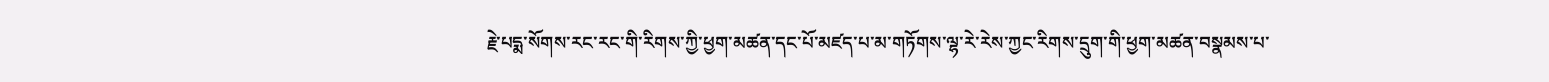རྗེ་པདྨ་སོགས་རང་རང་གི་རིགས་ཀྱི་ཕྱག་མཚན་དང་པོ་མཛད་པ་མ་གཏོགས་ལྷ་རེ་རེས་ཀྱང་རིགས་དྲུག་གི་ཕྱག་མཚན་བསྣམས་པ་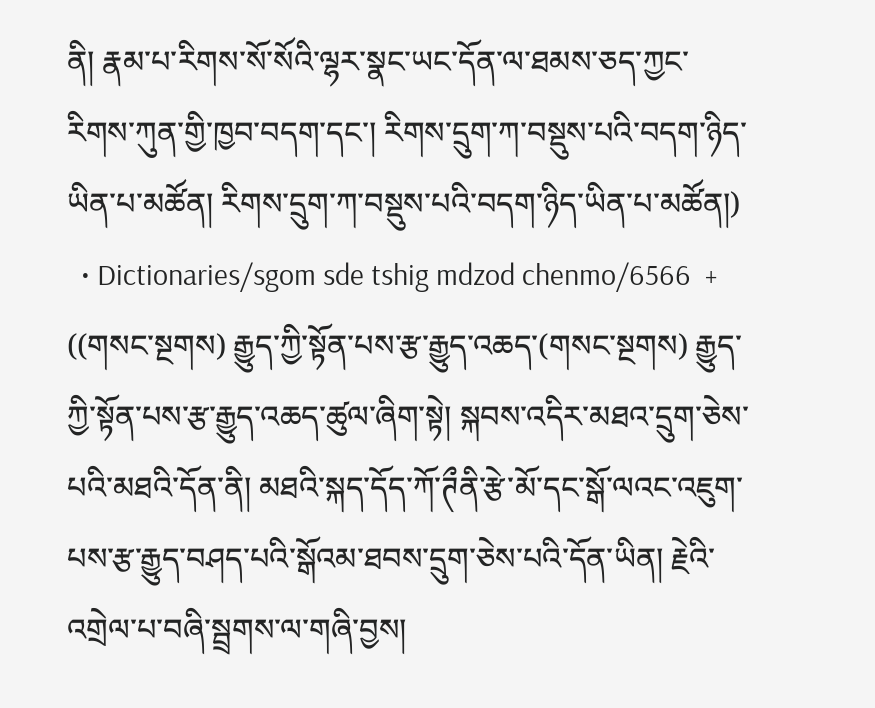ནི། རྣམ་པ་རིགས་སོ་སོའི་ལྷར་སྣང་ཡང་དོན་ལ་ཐམས་ཅད་ཀྱང་རིགས་ཀུན་གྱི་ཁྱབ་བདག་དང་། རིགས་དྲུག་ཀ་བསྡུས་པའི་བདག་ཉིད་ཡིན་པ་མཚོན། རིགས་དྲུག་ཀ་བསྡུས་པའི་བདག་ཉིད་ཡིན་པ་མཚོན།)
  • Dictionaries/sgom sde tshig mdzod chenmo/6566  + ((གསང་སྔགས) རྒྱུད་ཀྱི་སྟོན་པས་རྩ་རྒྱུད་འཆད་(གསང་སྔགས) རྒྱུད་ཀྱི་སྟོན་པས་རྩ་རྒྱུད་འཆད་ཚུལ་ཞིག་སྟེ། སྐབས་འདིར་མཐའ་དྲུག་ཅེས་པའི་མཐའི་དོན་ནི། མཐའི་སྐད་དོད་ཀོ་ཊྀནི་རྩེ་མོ་དང་སྒོ་ལའང་འཇུག་པས་རྩ་རྒྱུད་བཤད་པའི་སྒོའམ་ཐབས་དྲུག་ཅེས་པའི་དོན་ཡིན། རྗེའི་འགྲེལ་པ་བཞི་སྦྲགས་ལ་གཞི་བྱས།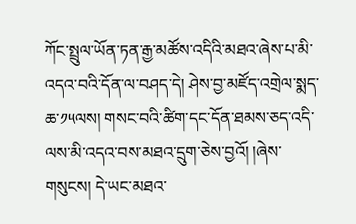ཀོང་སྤྲུལ་ཡོན་ཏན་རྒྱ་མཚོས་འདིའི་མཐའ་ཞེས་པ་མི་འདའ་བའི་དོན་ལ་བཤད་དེ། ཤེས་བྱ་མཛོད་འགྲེལ་སྨད་ཆ་༡༥ལས། གསང་བའི་ཚིག་དང་དོན་ཐམས་ཅད་འདི་ལས་མི་འདའ་བས་མཐའ་དྲུག་ཅེས་བྱའོ། །ཞེས་གསུངས། དེ་ཡང་མཐའ་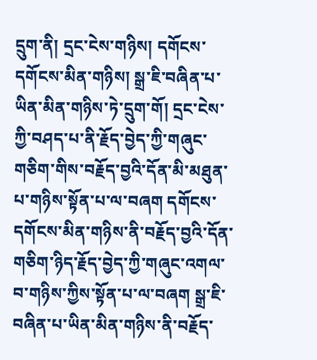དྲུག་ནི། དྲང་ངེས་གཉིས། དགོངས་དགོངས་མིན་གཉིས། སྒྲ་ཇི་བཞིན་པ་ཡིན་མིན་གཉིས་ཏེ་དྲུག་གོ། དྲང་ངེས་ཀྱི་བཤད་པ་ནི་རྗོད་བྱེད་ཀྱི་གཞུང་གཅིག་གིས་བརྗོད་བྱའི་དོན་མི་མཐུན་པ་གཉིས་སྟོན་པ་ལ་བཞག དགོངས་དགོངས་མིན་གཉིས་ནི་བརྗོད་བྱའི་དོན་གཅིག་ཉིད་རྗོད་བྱེད་ཀྱི་གཞུང་འགལ་བ་གཉིས་ཀྱིས་སྟོན་པ་ལ་བཞག སྒྲ་ཇི་བཞིན་པ་ཡིན་མིན་གཉིས་ནི་བརྗོད་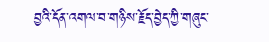བྱའི་དོན་འགལ་བ་གཉིས་རྗོད་བྱེད་ཀྱི་གཞུང་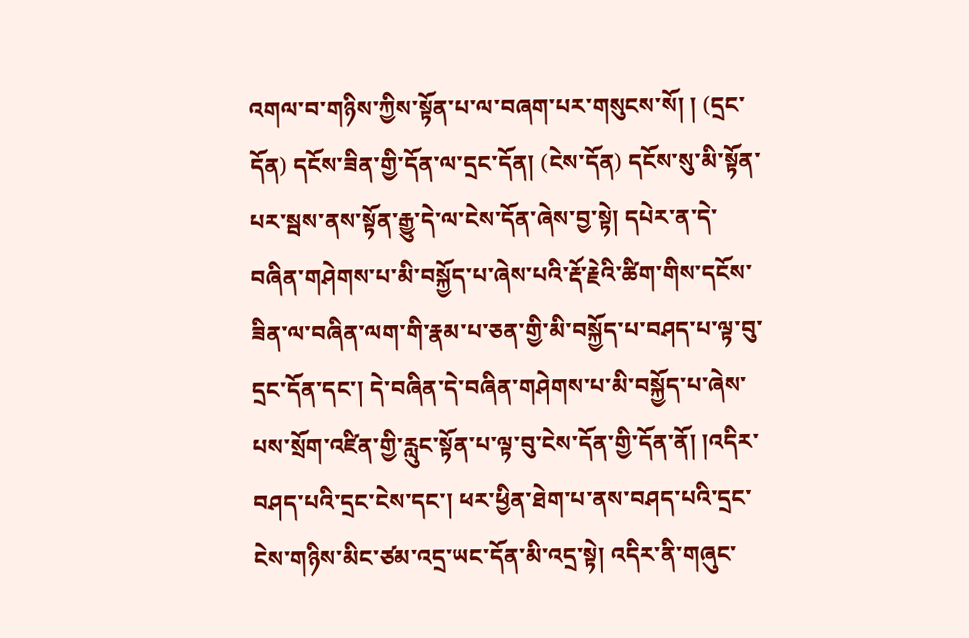འགལ་བ་གཉིས་ཀྱིས་སྟོན་པ་ལ་བཞག་པར་གསུངས་སོ། ། (དྲང་དོན) དངོས་ཟིན་གྱི་དོན་ལ་དྲང་དོན། (ངེས་དོན) དངོས་སུ་མི་སྟོན་པར་སྦས་ནས་སྟོན་རྒྱུ་དེ་ལ་ངེས་དོན་ཞེས་བྱ་སྟེ། དཔེར་ན་དེ་བཞིན་གཤེགས་པ་མི་བསྐྱོད་པ་ཞེས་པའི་རྡོ་རྗེའི་ཚིག་གིས་དངོས་ཟིན་ལ་བཞིན་ལག་གི་རྣམ་པ་ཅན་གྱི་མི་བསྐྱོད་པ་བཤད་པ་ལྟ་བུ་དྲང་དོན་དང་། དེ་བཞིན་དེ་བཞིན་གཤེགས་པ་མི་བསྐྱོད་པ་ཞེས་པས་སྲོག་འཛིན་གྱི་རླུང་སྟོན་པ་ལྟ་བུ་ངེས་དོན་གྱི་དོན་ནོ། །འདིར་བཤད་པའི་དྲང་ངེས་དང་། ཕར་ཕྱིན་ཐེག་པ་ནས་བཤད་པའི་དྲང་ངེས་གཉིས་མིང་ཙམ་འདྲ་ཡང་དོན་མི་འདྲ་སྟེ། འདིར་ནི་གཞུང་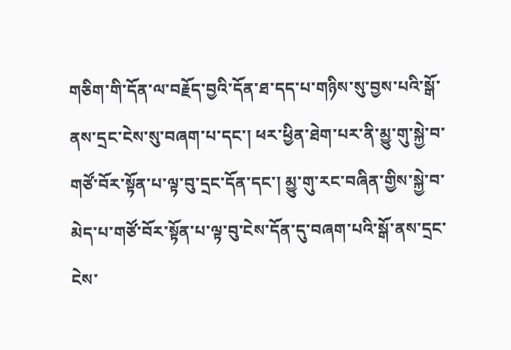གཅིག་གི་དོན་ལ་བརྗོད་བྱའི་དོན་ཐ་དད་པ་གཉིས་སུ་བྱས་པའི་སྒོ་ནས་དྲང་ངེས་སུ་བཞག་པ་དང་། ཕར་ཕྱིན་ཐེག་པར་ནི་མྱུ་གུ་སྐྱེ་བ་གཙོ་བོར་སྟོན་པ་ལྟ་བུ་དྲང་དོན་དང་། མྱུ་གུ་རང་བཞིན་གྱིས་སྐྱེ་བ་མེད་པ་གཙོ་བོར་སྟོན་པ་ལྟ་བུ་ངེས་དོན་དུ་བཞག་པའི་སྒོ་ནས་དྲང་ངེས་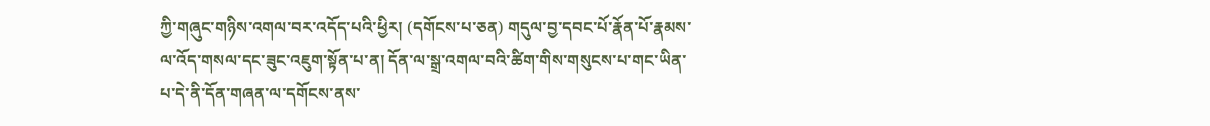ཀྱི་གཞུང་གཉིས་འགལ་བར་འདོད་པའི་ཕྱིར། (དགོངས་པ་ཅན) གདུལ་བྱ་དབང་པོ་རྣོན་པོ་རྣམས་ལ་འོད་གསལ་དང་ཟུང་འཇུག་སྟོན་པ་ན། དོན་ལ་སྒྲ་འགལ་བའི་ཚིག་གིས་གསུངས་པ་གང་ཡིན་པ་དེ་ནི་དོན་གཞན་ལ་དགོངས་ནས་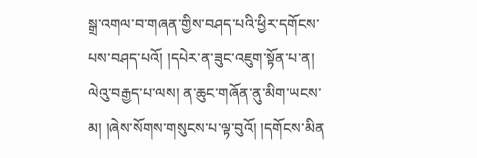སྒྲ་འགལ་བ་གཞན་གྱིས་བཤད་པའི་ཕྱིར་དགོངས་པས་བཤད་པའོ། །དཔེར་ན་ཟུང་འཇུག་སྟོན་པ་ན། ལེའུ་བརྒྱད་པ་ལས། ན་ཆུང་གཞོན་ནུ་མིག་ཡངས་མ། །ཞེས་སོགས་གསུངས་པ་ལྟ་བུའོ། །དགོངས་མིན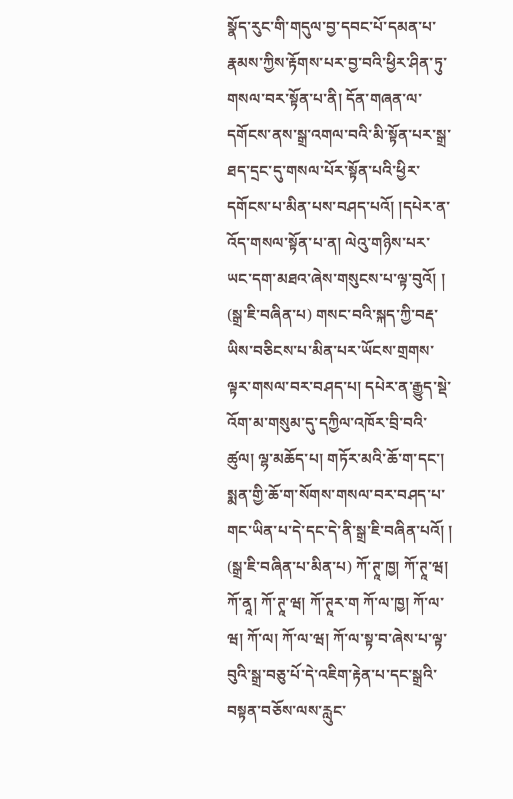སྣོད་རུང་གི་གདུལ་བྱ་དབང་པོ་དམན་པ་རྣམས་ཀྱིས་རྟོགས་པར་བྱ་བའི་ཕྱིར་ཤིན་ཏུ་གསལ་བར་སྟོན་པ་ནི། དོན་གཞན་ལ་དགོངས་ནས་སྒྲ་འགལ་བའི་མི་སྟོན་པར་སྒྲ་ཐད་དྲང་དུ་གསལ་པོར་སྟོན་པའི་ཕྱིར་དགོངས་པ་མིན་པས་བཤད་པའོ། །དཔེར་ན་འོད་གསལ་སྟོན་པ་ན། ལེའུ་གཉིས་པར་ཡང་དག་མཐའ་ཞེས་གསུངས་པ་ལྟ་བུའོ། ། (སྒྲ་ཇི་བཞིན་པ) གསང་བའི་སྐད་ཀྱི་བརྡ་ཡིས་བཅིངས་པ་མིན་པར་ཡོངས་གྲགས་ལྟར་གསལ་བར་བཤད་པ། དཔེར་ན་རྒྱུད་སྡེ་འོག་མ་གསུམ་དུ་དཀྱིལ་འཁོར་བྲི་བའི་ཚུལ། ལྷ་མཆོད་པ། གཏོར་མའི་ཆོ་ག་དང་། སྨན་གྱི་ཆོ་ག་སོགས་གསལ་བར་བཤད་པ་གང་ཡིན་པ་དེ་དང་དེ་ནི་སྒྲ་ཇི་བཞིན་པའོ། ། (སྒྲ་ཇི་བཞིན་པ་མིན་པ) ཀོ་ཊཱ་ཁྱ། ཀོ་ཊཱ་ཝ། ཀོ་ནཱ། ཀོ་ཊཱ་ཝ། ཀོ་ཊཱར་ག ཀོ་ལ་ཁྱ། ཀོ་ལ་ཝ། ཀོ་ལ། ཀོ་ལ་ཝ། ཀོ་ལ་སྟ་བ་ཞེས་པ་ལྟ་བུའི་སྒྲ་བཅུ་པོ་དེ་འཇིག་རྟེན་པ་དང་སྒྲའི་བསྟན་བཅོས་ལས་རླུང་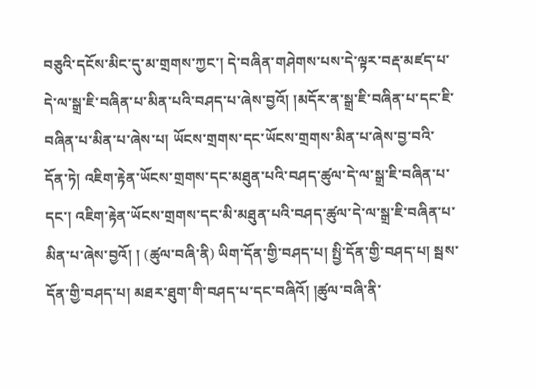བཅུའི་དངོས་མིང་དུ་མ་གྲགས་ཀྱང་། དེ་བཞིན་གཤེགས་པས་དེ་ལྟར་བརྡ་མཛད་པ་དེ་ལ་སྒྲ་ཇི་བཞིན་པ་མིན་པའི་བཤད་པ་ཞེས་བྱའོ། །མདོར་ན་སྒྲ་ཇི་བཞིན་པ་དང་ཇི་བཞིན་པ་མིན་པ་ཞེས་པ། ཡོངས་གྲགས་དང་ཡོངས་གྲགས་མིན་པ་ཞེས་བྱ་བའི་དོན་ཏེ། འཇིག་རྟེན་ཡོངས་གྲགས་དང་མཐུན་པའི་བཤད་ཚུལ་དེ་ལ་སྒྲ་ཇི་བཞིན་པ་དང་། འཇིག་རྟེན་ཡོངས་གྲགས་དང་མི་མཐུན་པའི་བཤད་ཚུལ་དེ་ལ་སྒྲ་ཇི་བཞིན་པ་མིན་པ་ཞེས་བྱའོ། ། (ཚུལ་བཞི་ནི) ཡིག་དོན་གྱི་བཤད་པ། སྤྱི་དོན་གྱི་བཤད་པ། སྦས་དོན་གྱི་བཤད་པ། མཐར་ཐུག་གི་བཤད་པ་དང་བཞིའོ། །ཚུལ་བཞི་ནི་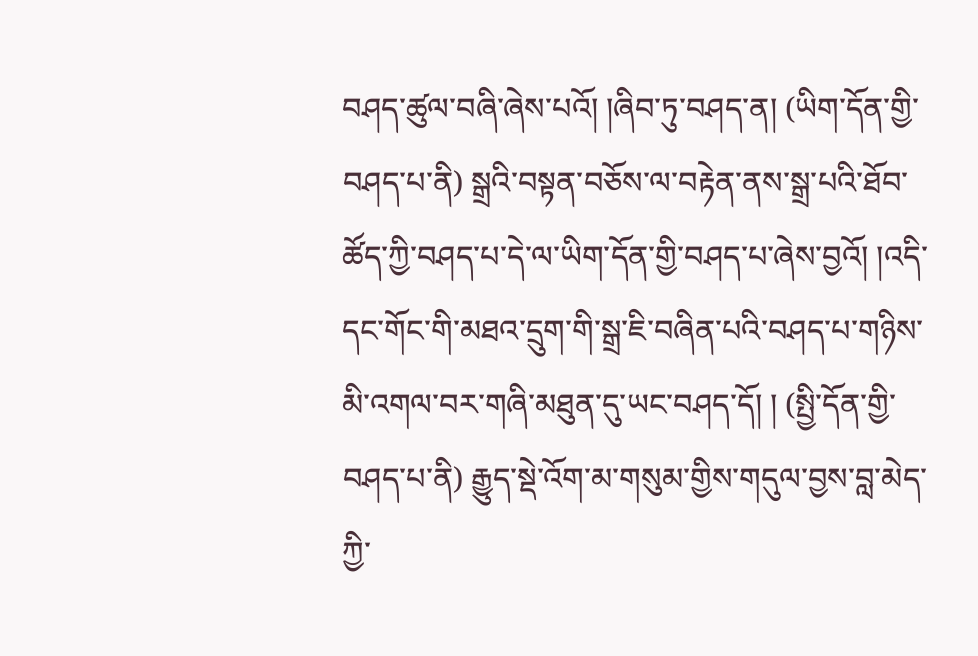བཤད་ཚུལ་བཞི་ཞེས་པའོ། །ཞིབ་ཏུ་བཤད་ན། (ཡིག་དོན་གྱི་བཤད་པ་ནི) སྒྲའི་བསྟན་བཅོས་ལ་བརྟེན་ནས་སྒྲ་པའི་ཐོབ་ཚོད་ཀྱི་བཤད་པ་དེ་ལ་ཡིག་དོན་གྱི་བཤད་པ་ཞེས་བྱའོ། །འདི་དང་གོང་གི་མཐའ་དྲུག་གི་སྒྲ་ཇི་བཞིན་པའི་བཤད་པ་གཉིས་མི་འགལ་བར་གཞི་མཐུན་དུ་ཡང་བཤད་དོ། ། (སྤྱི་དོན་གྱི་བཤད་པ་ནི) རྒྱུད་སྡེ་འོག་མ་གསུམ་གྱིས་གདུལ་བྱས་བླ་མེད་ཀྱི་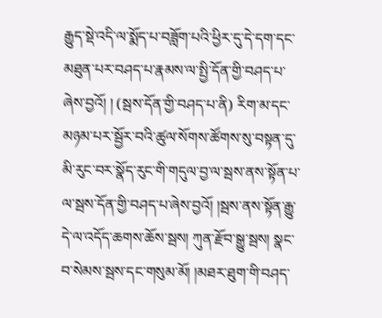རྒྱུད་སྡེ་འདི་ལ་སྨོད་པ་བཟློག་པའི་ཕྱིར་དུ་དེ་དག་དང་མཐུན་པར་བཤད་པ་རྣམས་ལ་སྤྱི་དོན་གྱི་བཤད་པ་ཞེས་བྱའོ། ། (སྦས་དོན་གྱི་བཤད་པ་ནི) རིག་མ་དང་མཉམ་པར་སྦྱོར་བའི་ཚུལ་སོགས་ཚོགས་སུ་བསྟན་དུ་མི་རུང་བར་སྣོད་རུང་གི་གདུལ་བྱ་ལ་སྦས་ནས་སྟོན་པ་ལ་སྦས་དོན་གྱི་བཤད་པ་ཞེས་བྱའོ། །སྦས་ནས་སྟོན་རྒྱུ་དེ་ལ་འདོད་ཆགས་ཆོས་སྦས། ཀུན་རྫོབ་སྒྱུ་སྦས། སྣང་བ་སེམས་སྦས་དང་གསུམ་མོ། །མཐར་ཐུག་གི་བཤད་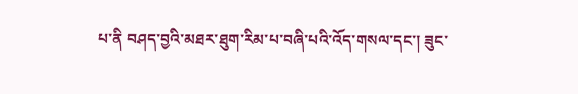པ་ནི བཤད་བྱའི་མཐར་ཐུག་རིམ་པ་བཞི་པའི་འོད་གསལ་དང་། ཟུང་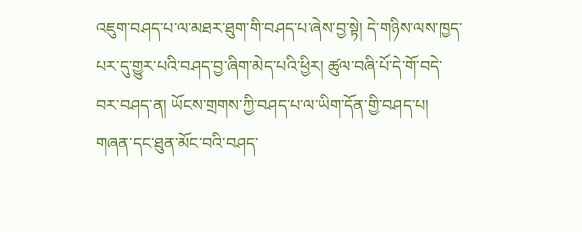འཇུག་བཤད་པ་ལ་མཐར་ཐུག་གི་བཤད་པ་ཞེས་བྱ་སྟེ། དེ་གཉིས་ལས་ཁྱད་པར་དུ་གྱུར་པའི་བཤད་བྱ་ཞིག་མེད་པའི་ཕྱིར། ཚུལ་བཞི་པོ་དེ་གོ་བདེ་བར་བཤད་ན། ཡོངས་གྲགས་ཀྱི་བཤད་པ་ལ་ཡིག་དོན་གྱི་བཤད་པ། གཞན་དང་ཐུན་མོང་བའི་བཤད་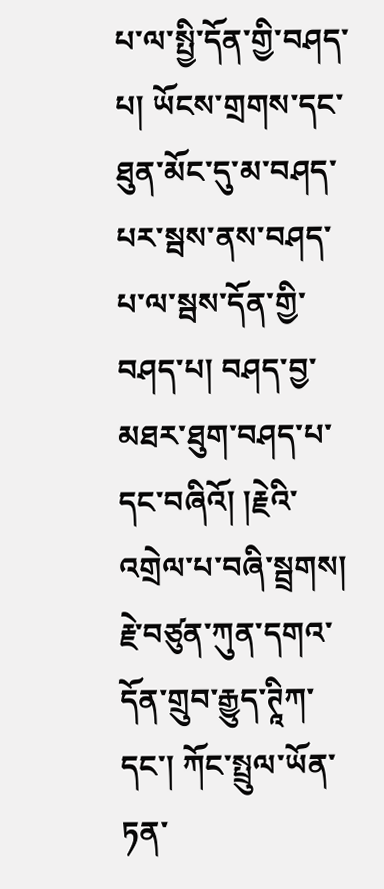པ་ལ་སྤྱི་དོན་གྱི་བཤད་པ། ཡོངས་གྲགས་དང་ཐུན་མོང་དུ་མ་བཤད་པར་སྦས་ནས་བཤད་པ་ལ་སྦས་དོན་གྱི་བཤད་པ། བཤད་བྱ་མཐར་ཐུག་བཤད་པ་དང་བཞིའོ། །རྗེའི་འགྲེལ་པ་བཞི་སྦྲགས། རྗེ་བཙུན་ཀུན་དགའ་དོན་གྲུབ་རྒྱུད་ཊཱིཀ་དང་། ཀོང་སྤྲུལ་ཡོན་ཏན་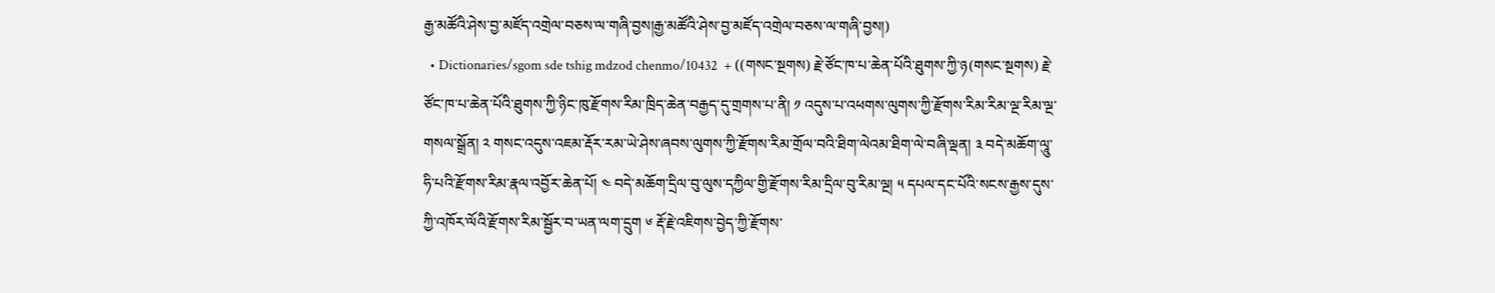རྒྱ་མཚོའི་ཤེས་བྱ་མཛོད་འགྲེལ་བཅས་ལ་གཞི་བྱས།རྒྱ་མཚོའི་ཤེས་བྱ་མཛོད་འགྲེལ་བཅས་ལ་གཞི་བྱས།)
  • Dictionaries/sgom sde tshig mdzod chenmo/10432  + ((གསང་སྔགས) རྗེ་ཙོང་ཁ་པ་ཆེན་པོའི་ཐུགས་ཀྱི་ཉ(གསང་སྔགས) རྗེ་ཙོང་ཁ་པ་ཆེན་པོའི་ཐུགས་ཀྱི་ཉིང་ཁུ་རྫོགས་རིམ་ཁྲིད་ཆེན་བརྒྱད་དུ་གྲགས་པ་ནི། ༡ འདུས་པ་འཕགས་ལུགས་ཀྱི་རྫོགས་རིམ་རིམ་ལྔ་རིམ་ལྔ་གསལ་སྒྲོན། ༢ གསང་འདུས་འཇམ་རྡོར་རམ་ཡེ་ཤེས་ཞབས་ལུགས་ཀྱི་རྫོགས་རིམ་གྲོལ་བའི་ཐིག་ལེའམ་ཐིག་ལེ་བཞི་ལྡན། ༣ བདེ་མཆོག་ལཱུ་ཧི་པའི་རྫོགས་རིམ་རྣལ་འབྱོར་ཆེན་པོ། ༤ བདེ་མཆོག་དྲིལ་བུ་ལུས་དཀྱིལ་གྱི་རྫོགས་རིམ་དྲིལ་བུ་རིམ་ལྔ། ༥ དཔལ་དང་པོའི་སངས་རྒྱས་དུས་ཀྱི་འཁོར་ལོའི་རྫོགས་རིམ་སྦྱོར་བ་ཡན་ལག་དྲུག ༦ རྡོ་རྗེ་འཇིགས་བྱེད་ཀྱི་རྫོགས་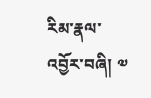རིམ་རྣལ་འབྱོར་བཞི། ༧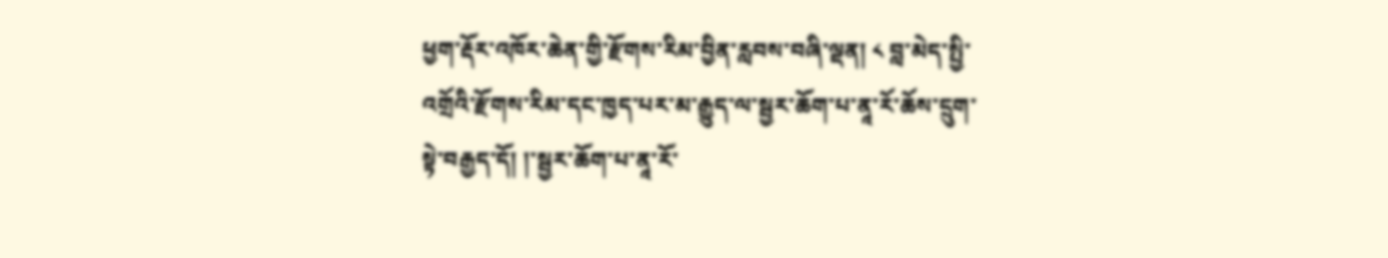ཕྱག་རྡོར་འཁོར་ཆེན་གྱི་རྫོགས་རིམ་བྱིན་རླབས་བཞི་ལྡན། ༨ བླ་མེད་སྤྱི་འགྲོའི་རྫོགས་རིམ་དང་ཁྱད་པར་མ་རྒྱུད་ལ་སྦྱར་ཆོག་པ་ནཱ་རོ་ཆོས་དྲུག་སྟེ་བརྒྱད་དོ། །་སྦྱར་ཆོག་པ་ནཱ་རོ་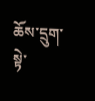ཆོས་དྲུག་སྟེ་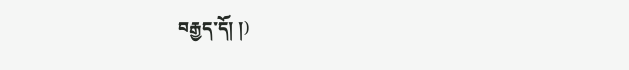བརྒྱད་དོ། །)